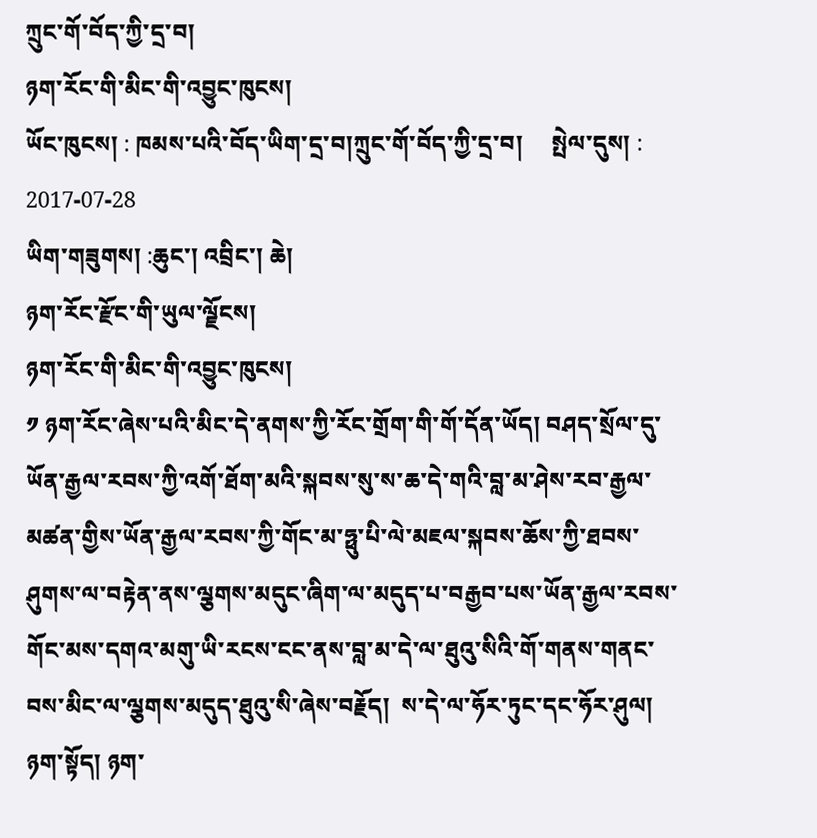ཀྲུང་གོ་བོད་ཀྱི་དྲ་བ།
ཉག་རོང་གི་མིང་གི་འབྱུང་ཁུངས།
ཡོང་ཁུངས། : ཁམས་པའི་བོད་ཡིག་དྲ་བ།ཀྲུང་གོ་བོད་ཀྱི་དྲ་བ།     སྤེལ་དུས། : 2017-07-28
ཡིག་གཟུགས། :ཆུང་། འབྲིང་། ཆེ།
ཉག་རོང་རྫོང་གི་ཡུལ་ལྗོངས།
ཉག་རོང་གི་མིང་གི་འབྱུང་ཁུངས།
༡ ཉག་རོང་ཞེས་པའི་མིང་དེ་ནགས་ཀྱི་རོང་གྲོག་གི་གོ་དོན་ཡོད། བཤད་སྲོལ་དུ་ཡོན་རྒྱལ་རབས་ཀྱི་འགོ་ཐོག་མའི་སྐབས་སུ་ས་ཆ་དེ་གའི་བླ་མ་ཤེས་རབ་རྒྱལ་མཚན་གྱིས་ཡོན་རྒྱལ་རབས་ཀྱི་གོང་མ་ཧྥུ་པི་ལེ་མཇལ་སྐབས་ཆོས་ཀྱི་ཐབས་ཤུགས་ལ་བརྟེན་ནས་ལྕགས་མདུང་ཞིག་ལ་མདུད་པ་བརྒྱབ་པས་ཡོན་རྒྱལ་རབས་གོང་མས་དགའ་མགུ་ཡི་རངས་ངང་ནས་བླ་མ་དེ་ལ་ཐུའུ་སིའི་གོ་གནས་གནང་བས་མིང་ལ་ལྕགས་མདུད་ཐུའུ་སི་ཞེས་བརྗོད།  ས་དེ་ལ་ཧོར་ཏུང་དང་ཧོར་ཤུལ། ཉག་སྟོད། ཉག་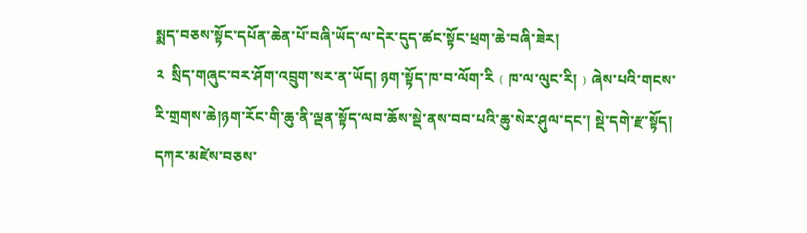སྨད་བཅས་སྟོང་དཔོན་ཆེན་པོ་བཞི་ཡོད་ལ་དེར་དུད་ཚང་སྟོང་ཕྲག་ཆེ་བཞི་ཟེར།
༢  སྲིད་གཞུང་བར་ཤོག་འབྲུག་སར་ན་ཡོད། ཉག་སྟོད་ཁ་བ་ལོག་རི﹙ཁ་ལ་ལུང་རི།﹚ཞེས་པའི་གངས་རི་གྲགས་ཆེ།ཉག་རོང་གི་ཆུ་ནི་ལྡན་སྟོད་ལབ་ཆོས་སྡེ་ནས་བབ་པའི་ཆུ་སེར་ཤུལ་དང་། སྡེ་དགེ་རྫ་སྟོད། དཀར་མཛེས་བཅས་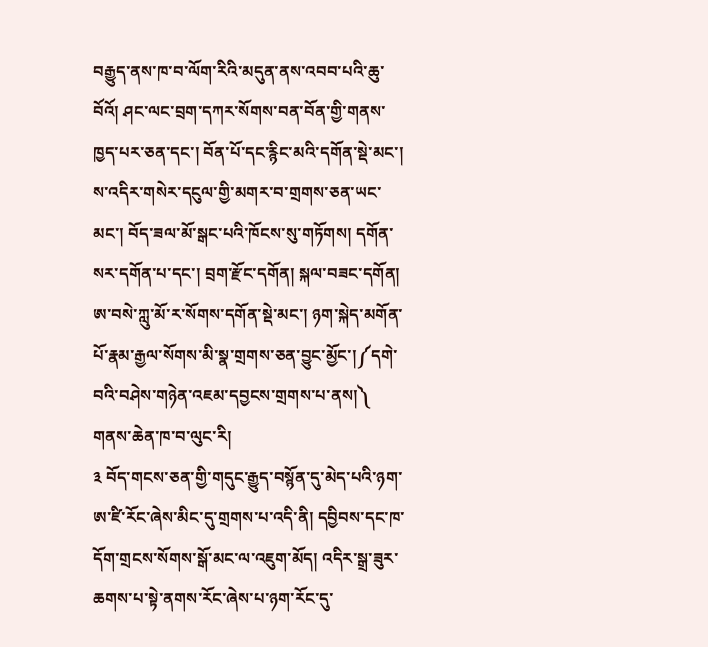བརྒྱུད་ནས་ཁ་བ་ལོག་རིའི་མདུན་ནས་འབབ་པའི་ཆུ་བོའོ། ཤང་ལང་བྲག་དཀར་སོགས་བན་བོན་གྱི་གནས་ཁྱད་པར་ཅན་དང་། བོན་པོ་དང་རྙིང་མའི་དགོན་སྡེ་མང་། ས་འདིར་གསེར་དངུལ་གྱི་མགར་བ་གྲགས་ཅན་ཡང་མང་། བོད་ཟལ་མོ་སྒང་པའི་ཁོངས་སུ་གཏོགས། དགོན་སར་དགོན་པ་དང་། བྲག་རྫོང་དགོན། སྐལ་བཟང་དགོན། ཨ་བསེ་ཀླུ་མོ་ར་སོགས་དགོན་སྡེ་མང་། ཉག་སྐེད་མགོན་པོ་རྣམ་རྒྱལ་སོགས་མི་སྣ་གྲགས་ཅན་བྱུང་མྱོང་།༼དགེ་བའི་བཤེས་གཉེན་འཇམ་དབྱངས་གྲགས་པ་ནས།༽
གནས་ཆེན་ཁ་བ་ལུང་རི།
༣ བོད་གངས་ཅན་གྱི་གདུང་རྒྱུད་བསྙོན་དུ་མེད་པའི་ཉག་ཨ་ཛི་རོང་ཞེས་མིང་དུ་གྲགས་པ་འདི་ནི། དབྱིབས་དང་ཁ་དོག་གྲངས་སོགས་སྒོ་མང་ལ་འཇུག་མོད། འདིར་སྒྲ་ཟུར་ཆགས་པ་སྟེ་ནགས་རོང་ཞེས་པ་ཉག་རོང་དུ་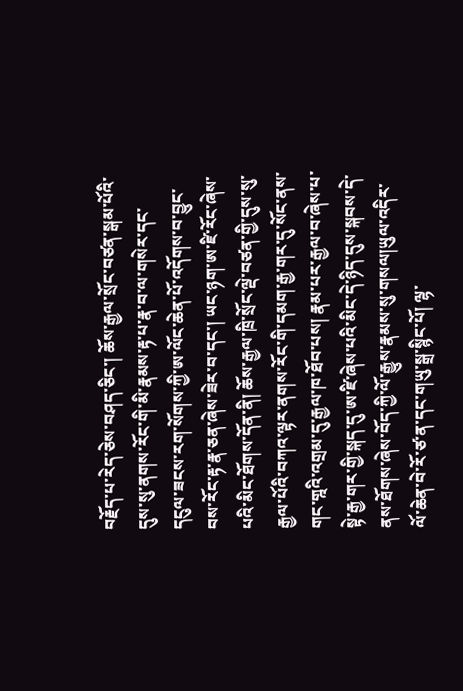བརྗོད་པ་རེད་ཅེས་བཤད་ཅིང་། ཆོས་རྒྱལ་སྲོང་བཙན་སྒམ་པོའི་དུས་སུ་ནགས་རོང་གི་མི་རྣམས་རྟ་པ་རྣ་བ་ལ་གསེར་དང་དངུལ་ཟངས་རག་སོགས་ཀྱི་ཨ་ལོང་ཆེན་པོ་འདོགས་བ་བྱུང་བས་རོང་རྟ་རྣ་ཅན་ཞེས་ཟེར་བ་དང་། ཡང་ཉག་ཨ་ཛི་རོང་ཞེས་པའི་མིང་ཐོགས་དོན་ནི། ཆོས་རྒྱལ་ཁྲི་སྲོང་ལྡེ་བཙན་གྱི་དུས་སུ་རྒྱལ་པོའི་བཀའ་ལྟར་ནགས་རོང་གི་དམག་རྒྱ་གར་དུ་སོང་ནས་གང་གྰའི་འགྲམ་དུ་རྒྱལ་ཁ་ཐོབ་པས། རྣམ་པར་རྒྱལ་བ་ཞེས་པ་སྟེ་རྒྱ་གར་གྱི་སྐད་དུ་ཨ་ཛི་ཞེས་པའི་མིང་དེ་ཉིད་དུས་སྐབས་དེ་ནས་ཐོགས་ཞེས་བོད་ཀྱི་ལོ་རྒྱུས་རྣམས་སུ་གསལ།ཡུལ་འདིར་ལོ་ཆེན་བེ་རོ་ཙ་ན་དང་གཡུ་སྒྲ་སྙིང་པོ། ལྷ་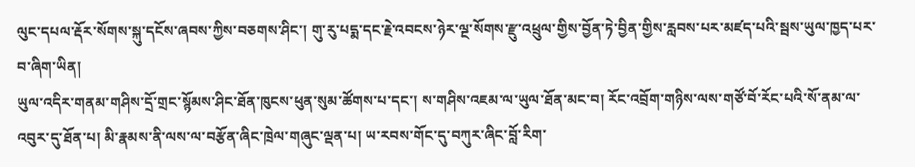ལུང་དཔལ་རྡོར་སོགས་སྐུ་དངོས་ཞབས་ཀྱིས་བཅགས་ཤིང་། གུ་རུ་པདྨ་དང་རྗེ་འབངས་ཉེར་ལྔ་སོགས་རྫུ་འཕྲུལ་གྱིས་བྱོན་ཏེ་བྱིན་གྱིས་རླབས་པར་མཛད་པའི་སྦས་ཡུལ་ཁྱད་པར་བ་ཞིག་ཡིན།
ཡུལ་འདིར་གནམ་གཤིས་དྲོ་གྲང་སྙོམས་ཤིང་ཐོན་ཁུངས་ཕུན་སུམ་ཚོགས་པ་དང་། ས་གཤིས་འཇམ་ལ་ཡུལ་ཐོན་མང་བ། རོང་འབྲོག་གཉིས་ལས་གཙོ་བོ་རོང་པའི་སོ་ནམ་ལ་འབུར་དུ་ཐོན་པ། མི་རྣམས་ནི་ལས་ལ་བརྩོན་ཞིང་ཁྲེལ་གཞུང་ལྡན་པ། ཡ་རབས་གོང་དུ་བཀུར་ཞིང་བློ་རིག་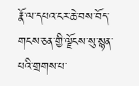རྣོ་ལ་དཔའ་ངར་ཆེ་བས་བོད་གངས་ཅན་གྱི་ལྗོངས་སུ་སྙན་པའི་གྲགས་པ་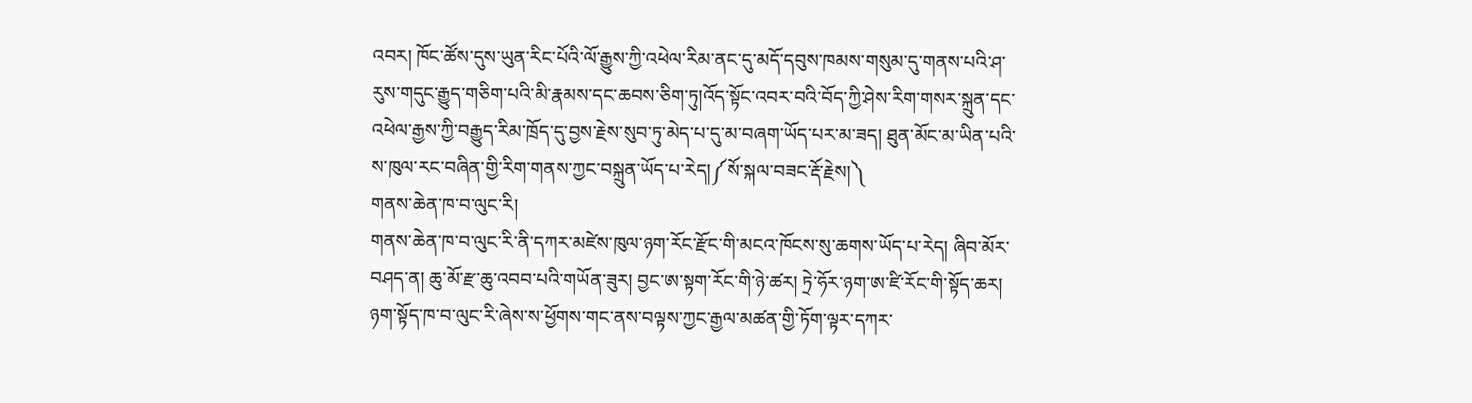འབར། ཁོང་ཚོས་དུས་ཡུན་རིང་པོའི་ལོ་རྒྱུས་ཀྱི་འཕེལ་རིམ་ནང་དུ་མདོ་དབུས་ཁམས་གསུམ་དུ་གནས་པའི་ཤ་རུས་གདུང་རྒྱུད་གཅིག་པའི་མི་རྣམས་དང་ཆབས་ཅིག་ཏུ།འོད་སྟོང་འབར་བའི་བོད་ཀྱི་ཤེས་རིག་གསར་སྐྲུན་དང་འཕེལ་རྒྱས་ཀྱི་བརྒྱུད་རིམ་ཁྲོད་དུ་བྱས་རྗེས་སུབ་ཏུ་མེད་པ་དུ་མ་བཞག་ཡོད་པར་མ་ཟད། ཐུན་མོང་མ་ཡིན་པའི་ས་ཁུལ་རང་བཞིན་གྱི་རིག་གནས་ཀྱང་བསྐྲུན་ཡོད་པ་རེད།༼སོ་སྐལ་བཟང་རྡོ་རྗེས།༽
གནས་ཆེན་ཁ་བ་ལུང་རི།
གནས་ཆེན་ཁ་བ་ལུང་རི་ནི་དཀར་མཛེས་ཁུལ་ཉག་རོང་རྫོང་གི་མངའ་ཁོངས་སུ་ཆགས་ཡོད་པ་རེད། ཞིབ་མོར་བཤད་ན། ཆུ་མོ་རྫ་ཆུ་འབབ་པའི་གཡོན་ཟུར། བྱང་ཨ་སྟག་རོང་གི་ཉེ་ཚར། ཏྲེ་ཧོར་ཉག་ཨ་ཛི་རོང་གི་སྟོད་ཆར། ཉག་སྟོད་ཁ་བ་ལུང་རི་ཞེས་ས་ཕྱོགས་གང་ནས་བལྟས་ཀྱང་རྒྱལ་མཚན་གྱི་ཏོག་ལྟར་དཀར་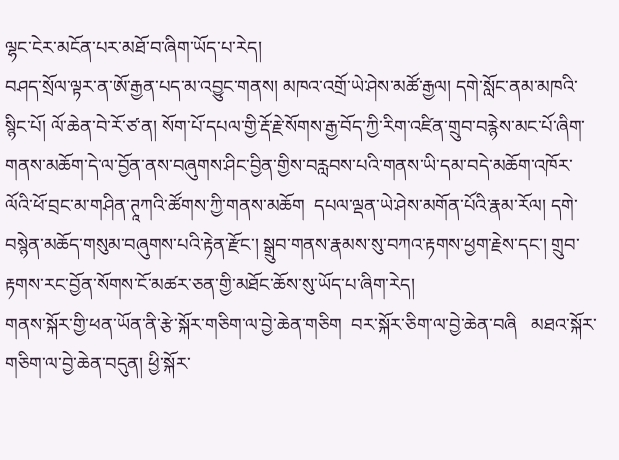ལྷང་ངེར་མངོན་པར་མཐོ་བ་ཞིག་ཡོད་པ་རེད།
བཤད་སྲོལ་ལྟར་ན་ཨོ་རྒྱན་པད་མ་འབྱུང་གནས། མཁའ་འགྲོ་ཡེ་ཤེས་མཚོ་རྒྱལ། དགེ་སློང་ནམ་མཁའི་སྙིང་པོ། ལོ་ཆེན་བེ་རོ་ཙ་ན། སོག་པོ་དཔལ་གྱི་རྡོ་རྗེ་སོགས་རྒྱ་བོད་ཀྱི་རིག་འཛིན་གྲུབ་བརྙེས་མང་པོ་ཞིག་གནས་མཆོག་དེ་ལ་བྱོན་ནས་བཞུགས་ཤིང་བྱིན་གྱིས་བརླབས་པའི་གནས་ཡི་དམ་བདེ་མཆོག་འཁོར་ལོའི་ཕོ་བྲང་མ་གཤིན་ཊཱཀའི་ཚོགས་ཀྱི་གནས་མཆོག  དཔལ་ལྡན་ཡེ་ཤེས་མགོན་པོའི་རྣམ་རོལ། དགེ་བསྙེན་མཆོད་གསུམ་བཞུགས་པའི་རྟེན་རྫོང་། སྒྲུབ་གནས་རྣམས་སུ་བཀའ་རྟགས་ཕྱག་རྗེས་དང་། གྲུབ་རྟགས་རང་བྱོན་སོགས་ངོ་མཚར་ཅན་གྱི་མཐོང་ཆོས་སུ་ཡོད་པ་ཞིག་རེད།
གནས་སྐོར་གྱི་ཕན་ཡོན་ནི་རྩེ་སྐོར་གཅིག་ལ་བྱེ་ཆེན་གཅིག  བར་སྐོར་ཅིག་ལ་བྱེ་ཆེན་བཞི   མཐའ་སྐོར་གཅིག་ལ་བྱེ་ཆེན་བདུན། ཕྱི་སྐོར་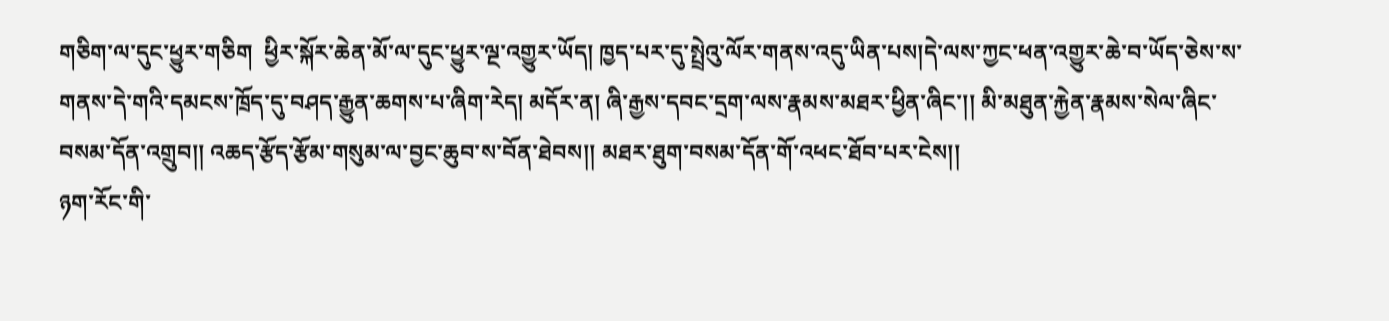གཅིག་ལ་དུང་ཕྱུར་གཅིག  ཕྱིར་སྐོར་ཆེན་མོ་ལ་དུང་ཕྱུར་ལྔ་འགྱུར་ཡོད། ཁྱད་པར་དུ་སྤྲེའུ་ལོར་གནས་འདུ་ཡིན་པས།དེ་ལས་ཀྱང་ཕན་འགྱུར་ཆེ་བ་ཡོད་ཅེས་ས་གནས་དེ་གའི་དམངས་ཁྲོད་དུ་བཤད་རྒྱུན་ཆགས་པ་ཞིག་རེད། མདོར་ན། ཞི་རྒྱས་དབང་དྲག་ལས་རྣམས་མཐར་ཕྱིན་ཞིང་།། མི་མཐུན་རྐྱེན་རྣམས་སེལ་ཞིང་བསམ་དོན་འགྲུབ།། འཆད་རྩོད་རྩོམ་གསུམ་ལ་བྱང་ཆུབ་ས་བོན་ཐེབས།། མཐར་ཐུག་བསམ་དོན་གོ་འཕང་ཐོབ་པར་ངེས།།
ཉག་རོང་གི་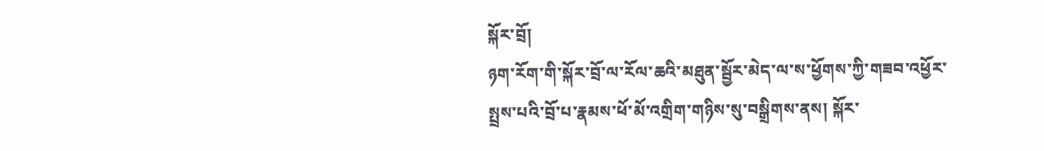སྐོར་བྲོ།
ཉག་རོག་གི་སྐོར་བྲོ་ལ་རོལ་ཆའི་མཐུན་སྦྱོར་མེད་ལ་ས་ཕྱོགས་ཀྱི་གཟབ་འཕྱོར་སྤྲས་པའི་བྲོ་པ་རྣམས་ཕོ་མོ་འགྲིག་གཉིས་སུ་བསྒྲིགས་ནས། སྐོར་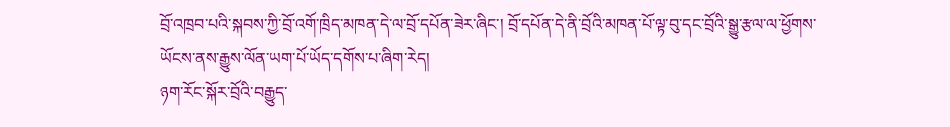བྲོ་འཁྲབ་པའི་སྐབས་ཀྱི་བྲོ་འགོ་ཁྲིད་མཁན་དེ་ལ་བྲོ་དཔོན་ཟེར་ཞིང་། བྲོ་དཔོན་དེ་ནི་བྲོའི་མཁན་པོ་ལྟ་བུ་དང་བྲོའི་སྒྱུ་རྩལ་ལ་ཕྱོགས་ཡོངས་ནས་རྒྱུས་ལོན་ཡག་པོ་ཡོད་དགོས་པ་ཞིག་རེད།
ཉག་རོང་སྐོར་བྲོའི་བརྒྱུད་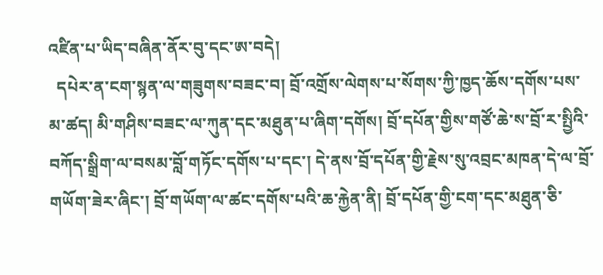འཛིན་པ་ཡིད་བཞིན་ནོར་བུ་དང་ཨ་བདེ།
  དཔེར་ན་ངག་སྙན་ལ་གཟུགས་བཟང་བ། བྲོ་འགྲོས་ལེགས་པ་སོགས་ཀྱི་ཁྱད་ཆོས་དགོས་པས་མ་ཚད། མི་གཤིས་བཟང་ལ་ཀུན་དང་མཐུན་པ་ཞིག་དགོས། བྲོ་དཔོན་གྱིས་གཙོ་ཆེ་ས་བྲོ་ར་སྤྱིའི་བཀོད་སྒྲིག་ལ་བསམ་བློ་གཏོང་དགོས་པ་དང་། དེ་ནས་བྲོ་དཔོན་གྱི་རྗེས་སུ་འབྲང་མཁན་དེ་ལ་བྲོ་གཡོག་ཟེར་ཞིང་། བྲོ་གཡོག་ལ་ཚང་དགོས་པའི་ཆ་རྐྱེན་ནི། བྲོ་དཔོན་གྱི་ངག་དང་མཐུན་ཅི་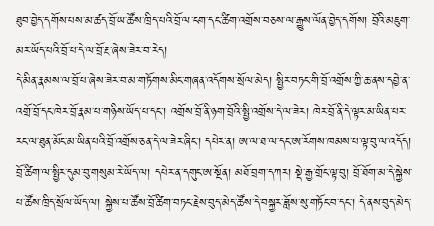ཐུབ་བྱེད་དགོས་པས་མ་ཚད་བྲོ་ཡ་ཚོས་ཁྲིད་པའི་བྲོ་ལ་ངག་དང་ཚིག་འགྲོས་བཅས་ལ་རྒྱུས་ལོན་བྱེད་དགོས། བྲོའི་མཇུག་མར་ཡོད་པའི་བྲོ་པ་དེ་ལ་བྲོ་རྔ་ཞེས་ཟེར་བ་རེད།
དེ་མིན་རྣམས་ལ་བྲོ་པ་ཞེས་ཟེར་བ་མ་གཏོགས་མིང་གཞན་འདོགས་སྲོལ་མེད། སྤྱིར་བཏང་གི་བྲོ་འགྲོས་ཀྱི་ཆ་ནས་དབྱེ་ན་འགྲོ་བྲོ་དང་ཁེར་བྲོ་རྣམ་པ་གཉིས་ཡོད་པ་དང་། འགྲོས་བྲོ་ནི་ཉག་བྲོའི་སྤྱི་འགྲོས་དེ་ལ་ཟེར། ཁེར་བྲོ་ནི་དེ་ལྟར་མ་ཡིན་པར་རང་ལ་ཐུན་མོང་མ་ཡིན་པའི་བྲོ་འགྲོས་ཅན་དེ་ལ་ཟེར་ཞིང་། དཔེར་ན། ཨ་ལ་ཐ་ལ་དང་ཨ་རོགས་ཁམས་པ་ལྟ་བུ་ལ་འདོད། བྲོ་ཚིག་ལ་སྤྱིར་དུམ་བུ་གསུམ་རེ་ཡོད་ལ། དཔེར་ན་དགུང་ཨ་སྔོན། མཐོ་བྲག་དཀར། སྡེ་རྒྱ་གྲོང་ལྟ་བུ། བྲོ་ཐོག་མ་དེ་སྐྱེས་པ་ཚོས་ཁྲིད་སྲོལ་ཡོད་ལ། སྐྱེས་པ་ཚོས་བྲོ་ཚིག་བཏང་རྗེས་བུད་མེད་ཚོས་དེ་བསྐྱར་ཟློས་སུ་གཏོང་བ་དང་། དེ་ནས་བུད་མེད་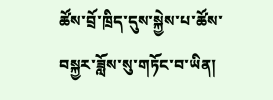ཚོས་བྲོ་ཁྲིད་དུས་སྐྱེས་པ་ཚོས་བསྐྱར་ཟློས་སུ་གཏོང་བ་ཡིན།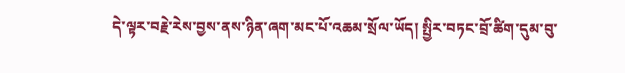དེ་ལྟར་བརྗེ་རེས་བྱས་ནས་ཉིན་ཞག་མང་པོ་འཆམ་སྲོལ་ཡོད། སྤྱིར་བཏང་བྲོ་ཚིག་དུམ་བུ་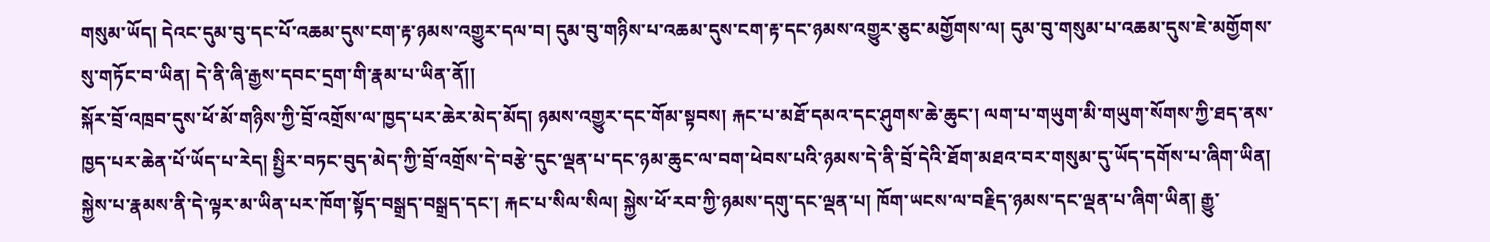གསུམ་ཡོད། དེའང་དུམ་བུ་དང་པོ་འཆམ་དུས་ངག་རྟ་ཉམས་འགྱུར་དལ་བ། དུམ་བུ་གཉིས་པ་འཆམ་དུས་ངག་རྟ་དང་ཉམས་འགྱུར་ཅུང་མགྱོགས་ལ། དུམ་བུ་གསུམ་པ་འཆམ་དུས་ཇེ་མགྱོགས་སུ་གཏོང་བ་ཡིན། དེ་ནི་ཞི་རྒྱས་དབང་དྲག་གི་རྣམ་པ་ཡིན་ནོ།།
སྐོར་བྲོ་འཁྲབ་དུས་ཕོ་མོ་གཉིས་ཀྱི་བྲོ་འགྲོས་ལ་ཁྱད་པར་ཆེར་མེད་མོད། ཉམས་འགྱུར་དང་གོམ་སྟབས། རྐང་པ་མཐོ་དམའ་དང་ཤུགས་ཆེ་ཆུང་། ལག་པ་གཡུག་མི་གཡུག་སོགས་ཀྱི་ཐད་ནས་ཁྱད་པར་ཆེན་པོ་ཡོད་པ་རེད། སྤྱིར་བཏང་བུད་མེད་ཀྱི་བྲོ་འགྲོས་དེ་བརྩེ་དུང་ལྡན་པ་དང་ཉམ་ཆུང་ལ་བག་ཕེབས་པའི་ཉམས་དེ་ནི་བྲོ་དེའི་ཐོག་མཐའ་བར་གསུམ་དུ་ཡོད་དགོས་པ་ཞིག་ཡིན། སྐྱེས་པ་རྣམས་ནི་དེ་ལྟར་མ་ཡིན་པར་ཁོག་སྟོད་བསྒྲད་བསྒྲད་དང་། རྐང་པ་སིལ་སིལ། སྐྱེས་ཕོ་རབ་ཀྱི་ཉམས་དགུ་དང་ལྡན་པ། ཁོག་ཡངས་ལ་བརྗིད་ཉམས་དང་ལྡན་པ་ཞིག་ཡིན། རྒྱུ་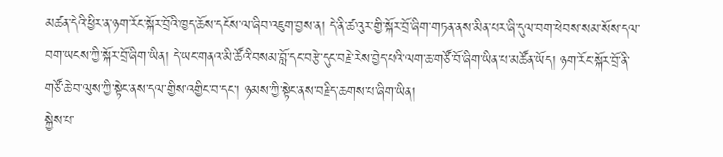མཚན་དེའི་ཕྱིར་ན་ཉག་རོང་སྐོར་བྲོའི་ཁྱད་ཆོས་དངོས་ལ་ཞིབ་འཇུག་བྱས་ན། དེ་ནི་ཚ་འུར་གྱི་སྐོར་བྲོ་ཞིག་གཏན་ནས་མིན་པར་ཞི་དུལ་བག་ཕེབས་སམ་སོས་དལ་བག་ཡངས་ཀྱི་སྐོར་བྲོ་ཞིག་ཡིན། དེ་ཡང་གནའ་མི་ཚོའི་བསམ་བློ་དང་བརྩེ་དུང་བརྗེ་རེས་བྱེད་པའི་ལག་ཆ་གཙོ་བོ་ཞིག་ཡིན་པ་མཚོན་ཡོད། ཉག་རོང་སྐོར་བྲོ་ནི་གཙོ་ཆེ་བ་ལུས་ཀྱི་སྟེང་ནས་དལ་གྱིས་འགྱིང་བ་དང་། ཉམས་ཀྱི་སྟེང་ནས་བརྗིད་ཆགས་པ་ཞིག་ཡིན།
སྐྱེས་པ་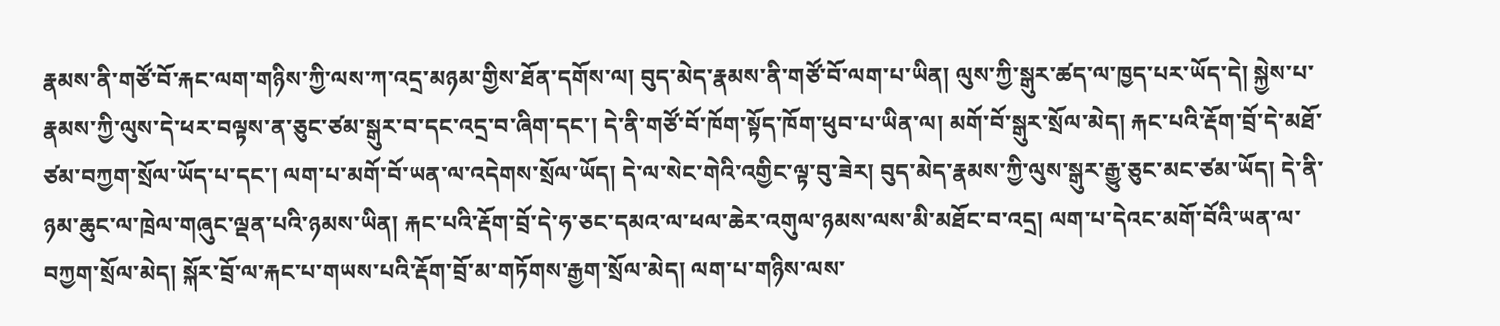རྣམས་ནི་གཙོ་བོ་རྐང་ལག་གཉིས་ཀྱི་ལས་ཀ་འདྲ་མཉམ་གྱིས་ཐོན་དགོས་ལ། བུད་མེད་རྣམས་ནི་གཙོ་བོ་ལག་པ་ཡིན། ལུས་ཀྱི་སྒུར་ཚད་ལ་ཁྱད་པར་ཡོད་དེ། སྐྱེས་པ་རྣམས་ཀྱི་ལུས་དེ་ཕར་བལྟས་ན་ཅུང་ཙམ་སྒུར་བ་དང་འདྲ་བ་ཞིག་དང་། དེ་ནི་གཙོ་བོ་ཁོག་སྟོད་ཁོག་ཕུབ་པ་ཡིན་ལ། མགོ་བོ་སྒུར་སྲོལ་མེད། རྐང་པའི་རྡོག་བྲོ་དེ་མཐོ་ཙམ་བཀྱག་སྲོལ་ཡོད་པ་དང་། ལག་པ་མགོ་བོ་ཡན་ལ་འདེགས་སྲོལ་ཡོད། དེ་ལ་སེང་གེའི་འགྱིང་ལྟ་བུ་ཟེར། བུད་མེད་རྣམས་ཀྱི་ལུས་སྒུར་རྒྱུ་ཅུང་མང་ཙམ་ཡོད། དེ་ནི་ཉམ་ཆུང་ལ་ཁྲེལ་གཞུང་ལྡན་པའི་ཉམས་ཡིན། རྐང་པའི་རྡོག་བྲོ་དེ་ཧ་ཅང་དམའ་ལ་ཕལ་ཆེར་འགུལ་ཉམས་ལས་མི་མཐོང་བ་འདྲ། ལག་པ་དེའང་མགོ་བོའི་ཡན་ལ་བཀྱག་སྲོལ་མེད། སྐོར་བྲོ་ལ་རྐང་པ་གཡས་པའི་རྡོག་བྲོ་མ་གཏོགས་རྒྱག་སྲོལ་མེད། ལག་པ་གཉིས་ལས་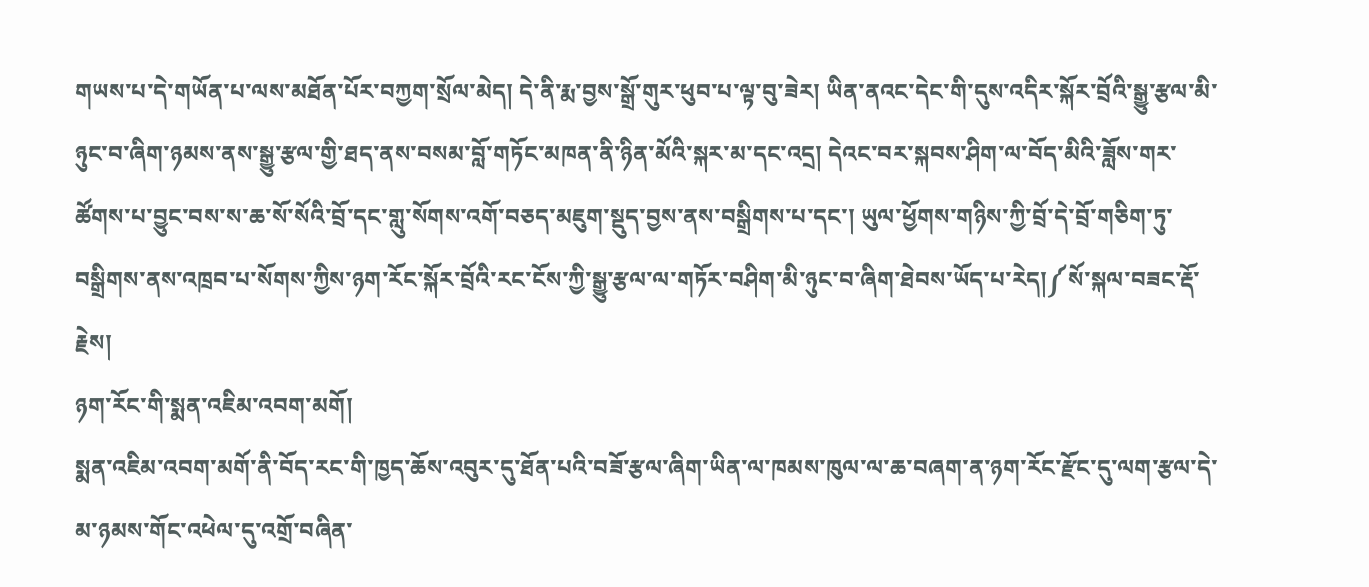གཡས་པ་དེ་གཡོན་པ་ལས་མཐོན་པོར་བཀྱག་སྲོལ་མེད། དེ་ནི་རྨ་བྱས་སྒྲོ་གུར་ཕུབ་པ་ལྟ་བུ་ཟེར། ཡིན་ནའང་དེང་གི་དུས་འདིར་སྐོར་བྲོའི་སྒྱུ་རྩལ་མི་ཉུང་བ་ཞིག་ཉམས་ནས་སྒྱུ་རྩལ་གྱི་ཐད་ནས་བསམ་བློ་གཏོང་མཁན་ནི་ཉིན་མོའི་སྐར་མ་དང་འདྲ། དེའང་བར་སྐབས་ཤིག་ལ་བོད་མིའི་ཟློས་གར་ཚོགས་པ་བྱུང་བས་ས་ཆ་སོ་སོའི་བྲོ་དང་གླུ་སོགས་འགོ་བཅད་མཇུག་སྡུད་བྱས་ནས་བསྒྲིགས་པ་དང་། ཡུལ་ཕྱོགས་གཉིས་ཀྱི་བྲོ་དེ་བྲོ་གཅིག་ཏུ་བསྒྲིགས་ནས་འཁྲབ་པ་སོགས་ཀྱིས་ཉག་རོང་སྐོར་བྲོའི་རང་ངོས་ཀྱི་སྒྱུ་རྩལ་ལ་གཏོར་བཤིག་མི་ཉུང་བ་ཞིག་ཐེབས་ཡོད་པ་རེད།༼སོ་སྐལ་བཟང་རྡོ་རྗེས།
ཉག་རོང་གི་སྨན་འཇིམ་འབག་མགོ།
སྨན་འཇིམ་འབག་མགོ་ནི་བོད་རང་གི་ཁྱད་ཆོས་འབུར་དུ་ཐོན་པའི་བཟོ་རྩལ་ཞིག་ཡིན་ལ་ཁམས་ཁུལ་ལ་ཆ་བཞག་ན་ཉག་རོང་རྫོང་དུ་ལག་རྩལ་དེ་མ་ཉམས་གོང་འཕེལ་དུ་འགྲོ་བཞིན་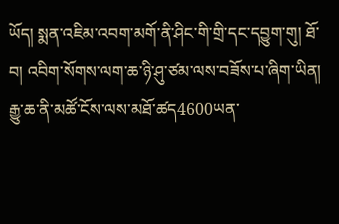ཡོད། སྨན་འཇིམ་འབག་མགོ་ནི་ཤིང་གི་གྲི་དང་དབྱུག་གུ། ཐོ་བ། འབིག་སོགས་ལག་ཆ་ཉི་ཤུ་ཙམ་ལས་བཟོས་པ་ཞིག་ཡིན།
རྒྱུ་ཆ་ནི་མཚོ་ངོས་ལས་མཐོ་ཚད4600ཡན་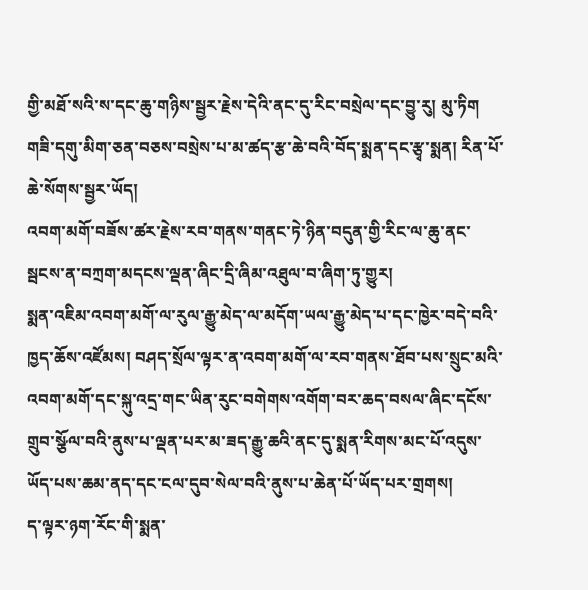གྱི་མཐོ་སའི་ས་དང་ཆུ་གཉིས་སྦྱར་རྗེས་དེའི་ནང་དུ་རིང་བསྲེལ་དང་བྱུ་རུ། མུ་ཏིག གཟི་དགུ་མིག་ཅན་བཅས་བསྲེས་པ་མ་ཚད་རྩ་ཆེ་བའི་བོད་སྨན་དང་རྩྭ་སྨན། རིན་པོ་ཆེ་སོགས་སྦྱར་ཡོད།
འབག་མགོ་བཟོས་ཚར་རྗེས་རབ་གནས་གནང་ཏེ་ཉིན་བདུན་གྱི་རིང་ལ་ཆུ་ནང་སྦངས་ན་བཀྲག་མདངས་ལྡན་ཞིང་དྲི་ཞིམ་འཐུལ་བ་ཞིག་ཏུ་གྱུར།
སྨན་འཇིམ་འབག་མགོ་ལ་རུལ་རྒྱུ་མེད་ལ་མདོག་ཡལ་རྒྱུ་མེད་པ་དང་ཁྱེར་བདེ་བའི་ཁྱད་ཆོས་འཛོམས། བཤད་སྲོལ་ལྟར་ན་འབག་མགོ་ལ་རབ་གནས་ཐོབ་པས་སྲུང་མའི་འབག་མགོ་དང་སྐུ་འདྲ་གང་ཡིན་རུང་བགེགས་འགོག་བར་ཆད་བསལ་ཞིང་དངོས་གྲུབ་སྩོལ་བའི་ནུས་པ་ལྡན་པར་མ་ཟད་རྒྱུ་ཆའི་ནང་དུ་སྨན་རིགས་མང་པོ་འདུས་ཡོད་པས་ཆམ་ནད་དང་ངལ་དུབ་སེལ་བའི་ནུས་པ་ཆེན་པོ་ཡོད་པར་གྲགས།
ད་ལྟར་ཉག་རོང་གི་སྨན་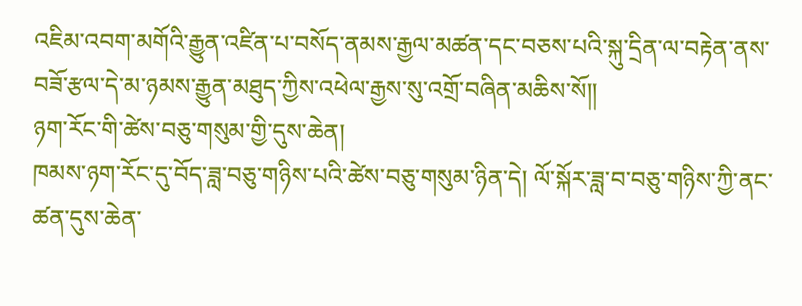འཇིམ་འབག་མགོའི་རྒྱུན་འཛིན་པ་བསོད་ནམས་རྒྱལ་མཚན་དང་བཅས་པའི་སྐུ་དྲིན་ལ་བརྟེན་ནས་བཟོ་རྩལ་དེ་མ་ཉམས་རྒྱུན་མཐུད་ཀྱིས་འཕེལ་རྒྱས་སུ་འགྲོ་བཞིན་མཆིས་སོ།།
ཉག་རོང་གི་ཚེས་བཅུ་གསུམ་གྱི་དུས་ཆེན།
ཁམས་ཉག་རོང་དུ་བོད་ཟླ་བཅུ་གཉིས་པའི་ཚེས་བཅུ་གསུམ་ཉིན་དེ། ལོ་སྐོར་ཟླ་བ་བཅུ་གཉིས་ཀྱི་ནང་ཚན་དུས་ཆེན་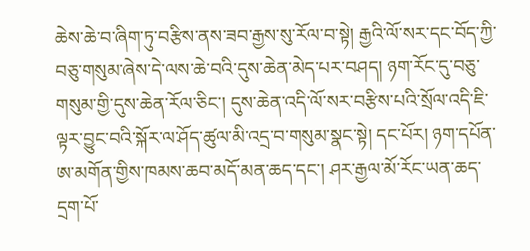ཆེས་ཆེ་བ་ཞིག་ཏུ་བརྩིས་ནས་ཟབ་རྒྱས་སུ་རོལ་བ་སྟེ། རྒྱའི་ལོ་སར་དང་བོད་ཀྱི་བཅུ་གསུམ་ཞེས་དེ་ལས་ཆེ་བའི་དུས་ཆེན་མེད་པར་བཤད། ཉག་རོང་དུ་བཅུ་གསུམ་གྱི་དུས་ཆེན་རོལ་ཅིང་། དུས་ཆེན་འདི་ལོ་སར་བརྩིས་པའི་སྲོལ་འདི་ཇི་ལྟར་བྱུང་བའི་སྐོར་ལ་ཤོད་ཚུལ་མི་འདྲ་བ་གསུམ་སྣང་སྟེ། དང་པོར། ཉག་དཔོན་ཨ་མགོན་གྱིས་ཁམས་ཆབ་མདོ་མན་ཆད་དང་། ཤར་རྒྱལ་མོ་རོང་ཡན་ཆད་དྲག་པོ་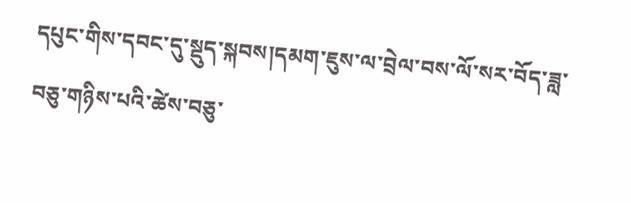དཔུང་གིས་དབང་དུ་སྡུད་སྐབས།དམག་ཇུས་ལ་བྲེལ་བས་ལོ་སར་བོད་ཟླ་བཅུ་གཉིས་པའི་ཚེས་བཅུ་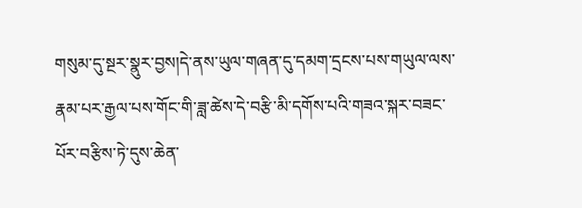གསུམ་དུ་སྔར་སྣུར་བྱས།དེ་ནས་ཡུལ་གཞན་དུ་དམག་དྲངས་པས་གཡུལ་ལས་རྣམ་པར་རྒྱལ་པས་གོང་གི་ཟླ་ཚེས་དེ་བརྩི་མི་དགོས་པའི་གཟའ་སྐར་བཟང་པོར་བརྩིས་ཏེ་དུས་ཆེན་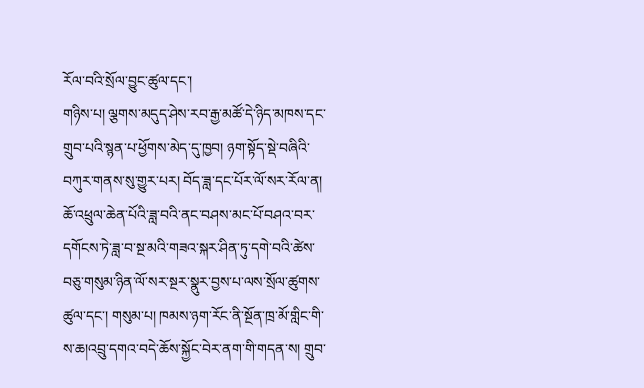རོལ་བའི་སྲོལ་བྱུང་ཚུལ་དང་།
གཉིས་པ། ལྕགས་མདུད་ཤེས་རབ་རྒྱ་མཚོ་དེ་ཉིད་མཁས་དང་གྲུབ་པའི་སྙན་པ་ཕྱོགས་མེད་དུ་ཁྱབ། ཉག་སྟོད་སྡེ་བཞིའི་བཀུར་གནས་སུ་གྱུར་པར། བོད་ཟླ་དང་པོར་ལོ་སར་རོལ་ན། ཆོ་འཕྲུལ་ཆེན་པོའི་ཟླ་བའི་ནང་བཤས་མང་པོ་བཤའ་བར་དགོངས་ཏེ་ཟླ་བ་སྔ་མའི་གཟའ་སྐར་ཤིན་ཏུ་དགེ་བའི་ཚེས་བཅུ་གསུམ་ཉིན་ལོ་སར་སྔར་སྣུར་བྱས་པ་ལས་སྲོལ་ཚུགས་ཚུལ་དང་། གསུམ་པ། ཁམས་ཉག་རོང་ནི་སྔོན་ཁྲ་མོ་གླིང་གི་ས་ཆ།འབྲུ་དགའ་བདེ་ཆོས་སྐྱོང་བེར་ནག་གི་གདན་ས། གྲུབ་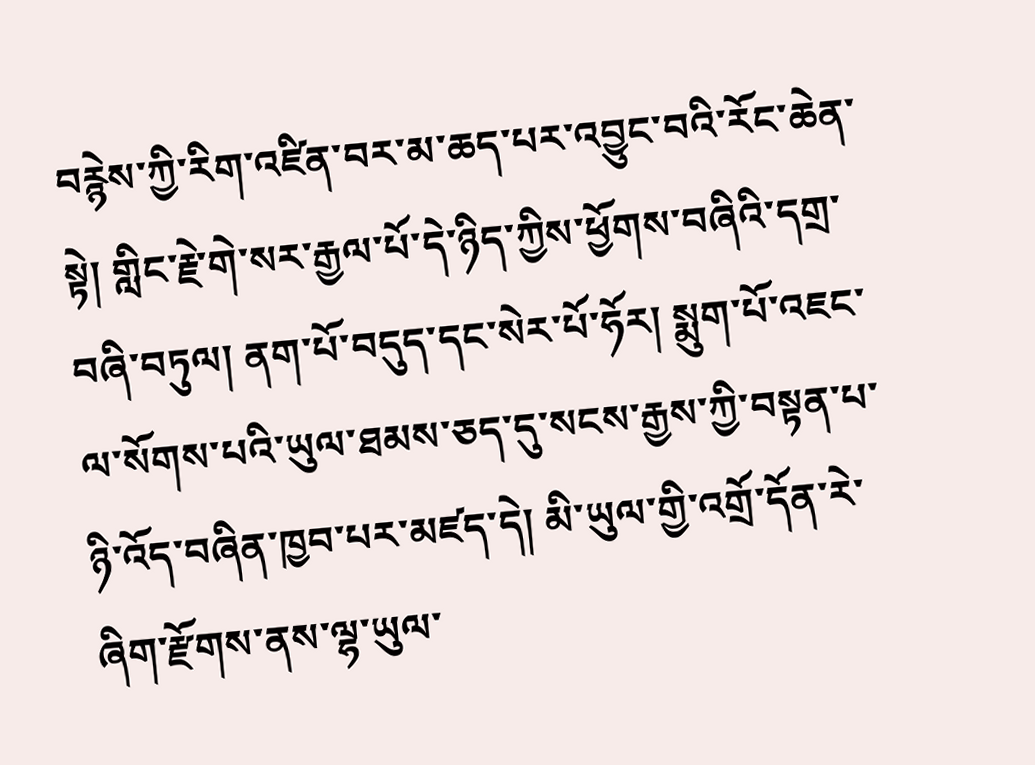བརྙེས་ཀྱི་རིག་འཛིན་བར་མ་ཆད་པར་འབྱུང་བའི་རོང་ཆེན་སྟེ། གླིང་རྗེ་གེ་སར་རྒྱལ་པོ་དེ་ཉིད་ཀྱིས་ཕྱོགས་བཞིའི་དགྲ་བཞི་བཏུལ། ནག་པོ་བདུད་དང་སེར་པོ་ཧོར། སྨུག་པོ་འཇང་ལ་སོགས་པའི་ཡུལ་ཐམས་ཅད་དུ་སངས་རྒྱས་ཀྱི་བསྟན་པ་ཉི་འོད་བཞིན་ཁྱབ་པར་མཛད་དེ། མི་ཡུལ་གྱི་འགྲོ་དོན་རེ་ཞིག་རྫོགས་ནས་ལྷ་ཡུལ་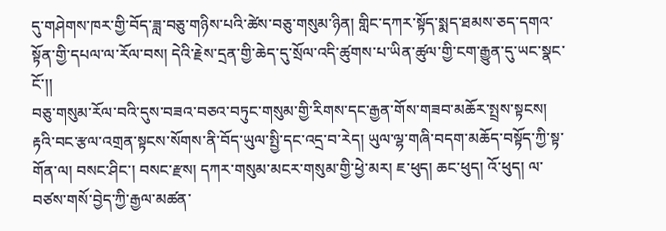དུ་གཤེགས་ཁར་གྱི་བོད་ཟླ་བཅུ་གཉིས་པའི་ཚེས་བཅུ་གསུམ་ཉིན། གླིང་དཀར་སྟོད་སྨད་ཐམས་ཅད་དགའ་སྟོན་གྱི་དཔལ་ལ་རོལ་བས། དེའི་རྗེས་དྲན་གྱི་ཆེད་དུ་སྲོལ་འདི་ཚུགས་པ་ཡིན་ཚུལ་གྱི་ངག་རྒྱུན་དུ་ཡང་སྣང་ངོ་།།
བཅུ་གསུམ་རོལ་བའི་དུས་བཟའ་བཅའ་བཏུང་གསུམ་གྱི་རིགས་དང་རྒྱན་གོས་གཟབ་མཆོར་སྤྲས་སྟངས། རྟའི་བང་རྩལ་འགྲན་སྟངས་སོགས་ནི་བོད་ཡུལ་སྤྱི་དང་འདྲ་བ་རེད། ཡུལ་ལྷ་གཞི་བདག་མཆོད་བསྟོད་ཀྱི་སྟ་གོན་ལ། བསང་ཤིང་། བསང་རྫས། དཀར་གསུམ་མངར་གསུམ་གྱི་ཕྱེ་མར། ཇ་ཕུད། ཆང་ཕུད། འོ་ཕུད། ལ་བཙས་གསོ་བྱེད་ཀྱི་རྒྱལ་མཚན་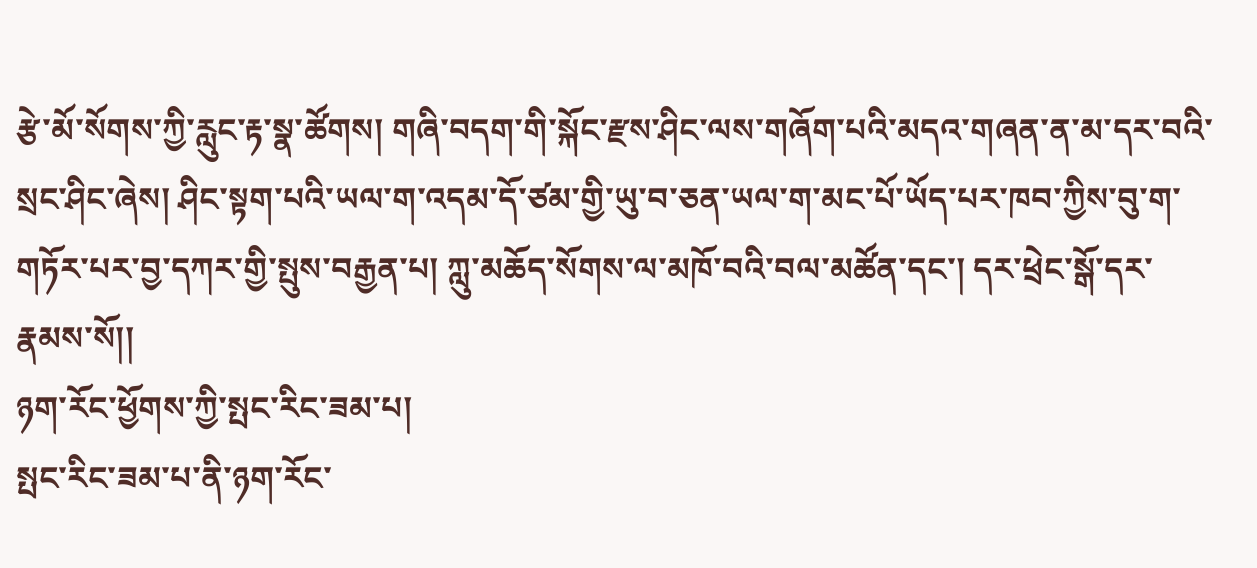རྩེ་མོ་སོགས་ཀྱི་རླུང་རྟ་སྣ་ཚོགས། གཞི་བདག་གི་སྐོང་རྫས་ཤིང་ལས་གཞོག་པའི་མདའ་གཞན་ན་མ་དར་བའི་སྲང་ཤིང་ཞེས། ཤིང་སྟག་པའི་ཡལ་ག་འདམ་དོ་ཙམ་གྱི་ཡུ་བ་ཅན་ཡལ་ག་མང་པོ་ཡོད་པར་ཁབ་ཀྱིས་བུ་ག་གཏོར་པར་བྱ་དཀར་གྱི་སྤུས་བརྒྱན་པ། ཀླུ་མཆོད་སོགས་ལ་མཁོ་བའི་བལ་མཚོན་དང་། དར་ཕྲེང་སྒོ་དར་རྣམས་སོ།།
ཉག་རོང་ཕྱོགས་ཀྱི་སྤང་རིང་ཟམ་པ།
སྤང་རིང་ཟམ་པ་ནི་ཉག་རོང་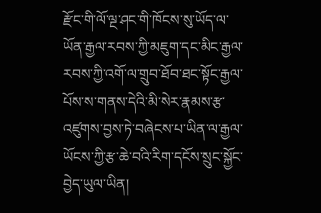རྫོང་གི་ལོ་ལྔ་ཤང་གི་ཁོངས་སུ་ཡོད་ལ་ཡོན་རྒྱལ་རབས་ཀྱི་མཇུག་དང་མིང་རྒྱལ་རབས་ཀྱི་འགོ་ལ་གྲུབ་ཐོབ་ཐང་སྟོང་རྒྱལ་པོས་ས་གནས་དེའི་མི་སེར་རྣམས་རྩ་འཛུགས་བྱས་ཏེ་བཞེངས་པ་ཡིན་ལ་རྒྱལ་ཡོངས་ཀྱི་རྩ་ཆེ་བའི་རིག་དངོས་སྲུང་སྐྱོང་བྱེད་ཡུལ་ཡིན།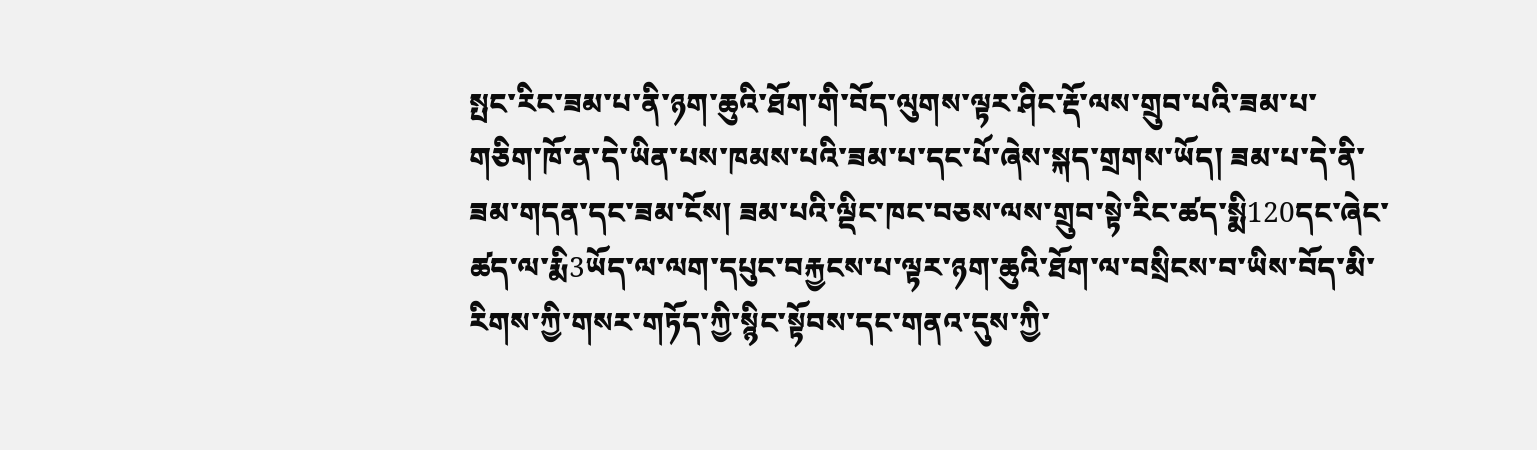སྤང་རིང་ཟམ་པ་ནི་ཉག་ཆུའི་ཐོག་གི་བོད་ལུགས་ལྟར་ཤིང་རྡོ་ལས་གྲུབ་པའི་ཟམ་པ་གཅིག་ཁོ་ན་དེ་ཡིན་པས་ཁམས་པའི་ཟམ་པ་དང་པོ་ཞེས་སྐད་གྲགས་ཡོད། ཟམ་པ་དེ་ནི་ཟམ་གདན་དང་ཟམ་ངོས། ཟམ་པའི་ལྡིང་ཁང་བཅས་ལས་གྲུབ་སྟེ་རིང་ཚད་སྨི120དང་ཞེང་ཚད་ལ་རྨི3ཡོད་ལ་ལག་དཔུང་བརྐྱངས་པ་ལྟར་ཉག་ཆུའི་ཐོག་ལ་བསྲིངས་བ་ཡིས་བོད་མི་རིགས་ཀྱི་གསར་གཏོད་ཀྱི་སྙིང་སྟོབས་དང་གནའ་དུས་ཀྱི་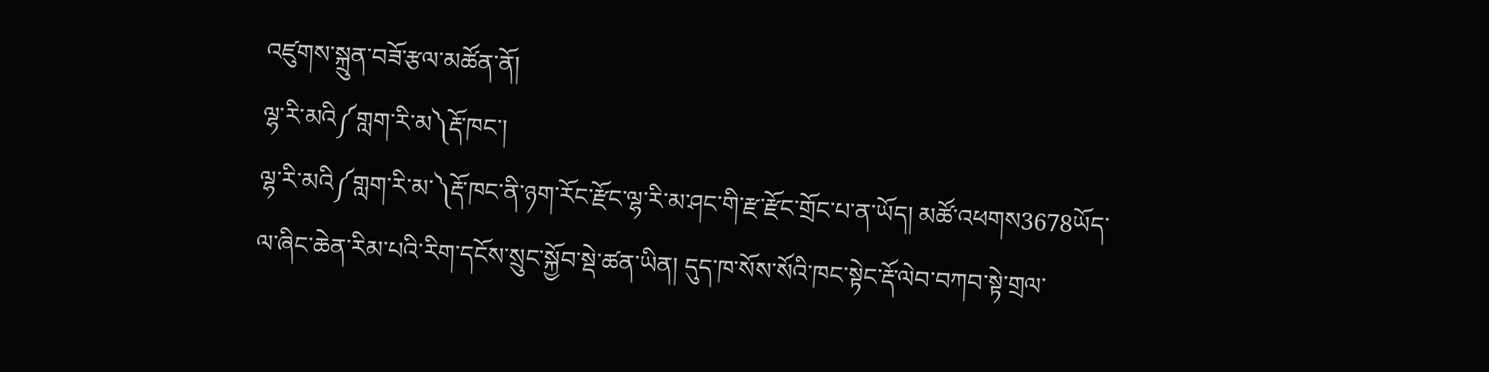འཛུགས་སྐྲུན་བཟོ་རྩལ་མཚོན་ནོ།
ལྷ་རི་མའི༼གླག་རི་མ༽རྡོ་ཁང་།
ལྷ་རི་མའི༼གླག་རི་མ་༽རྡོ་ཁང་ནི་ཉག་རོང་རྫོང་ལྷ་རི་མ་ཤང་གི་རྫ་རྫོང་གྲོང་པ་ན་ཡོད། མཚོ་འཕགས3678ཡོད་ལ་ཞིང་ཆེན་རིམ་པའི་རིག་དངོས་སྲུང་སྐྱོབ་སྡེ་ཚན་ཡིན། དུད་ཁ་སོས་སོའི་ཁང་སྟེང་རྡོ་ལེབ་བཀབ་སྟེ་གྲལ་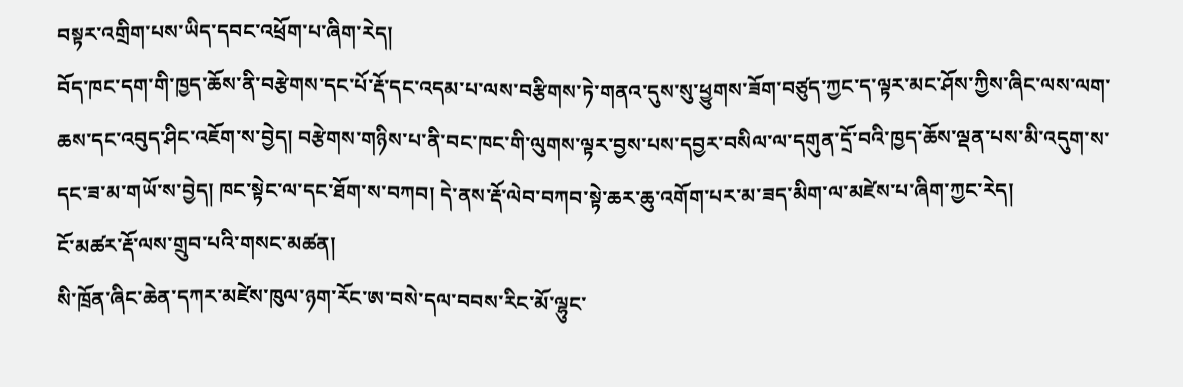བསྟར་འགྲིག་པས་ཡིད་དབང་འཕྲོག་པ་ཞིག་རེད།
བོད་ཁང་དག་གི་ཁྱད་ཆོས་ནི་བརྩེགས་དང་པོ་རྡོ་དང་འདམ་པ་ལས་བརྩིགས་ཏེ་གནའ་དུས་སུ་ཕྱུགས་ཟོག་བཙུད་ཀྱང་ད་ལྟར་མང་ཤོས་ཀྱིས་ཞིང་ལས་ལག་ཆས་དང་འབུད་ཤིང་འཇོག་ས་བྱེད། བརྩེགས་གཉིས་པ་ནི་བང་ཁང་གི་ལུགས་ལྟར་བྱས་པས་དབྱར་བསིལ་ལ་དགུན་དྲོ་བའི་ཁྱད་ཆོས་ལྡན་པས་མི་འདུག་ས་དང་ཟ་མ་གཡོ་ས་བྱེད། ཁང་སྟེང་ལ་དང་ཐོག་ས་བཀབ། དེ་ནས་རྡོ་ལེབ་བཀབ་སྟེ་ཆར་ཆུ་འགོག་པར་མ་ཟད་མིག་ལ་མཛེས་པ་ཞིག་ཀྱང་རེད།
ངོ་མཚར་རྡོ་ལས་གྲུབ་པའི་གསང་མཚན།
སི་ཁྲོན་ཞིང་ཆེན་དཀར་མཛེས་ཁུལ་ཉག་རོང་ཨ་བསེ་དལ་བབས་རིང་མོ་ལྷུང་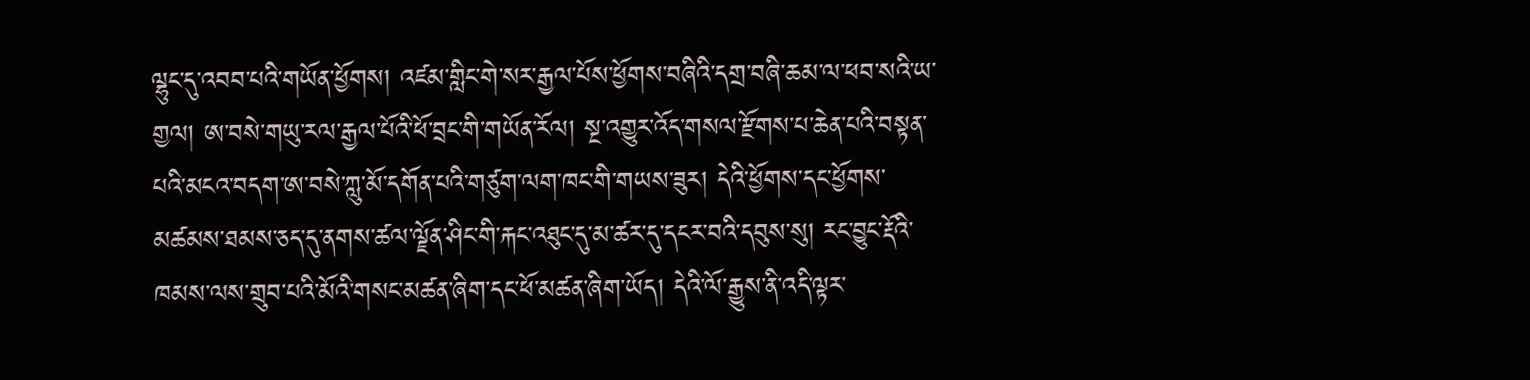ལྷུང་དུ་འབབ་པའི་གཡོན་ཕྱོགས། འཛམ་གླིང་གེ་སར་རྒྱལ་པོས་ཕྱོགས་བཞིའི་དགྲ་བཞི་ཆམ་ལ་ཕབ་སའི་ཡ་གྱལ། ཨ་བསེ་གཡུ་རལ་རྒྱལ་པོའི་ཕོ་བྲང་གི་གཡོན་རོལ། སྔ་འགྱུར་འོད་གསལ་རྫོགས་པ་ཆེན་པའི་བསྟན་པའི་མངའ་བདག་ཨ་བསེ་ཀླུ་མོ་དགོན་པའི་གཙུག་ལག་ཁང་གི་གཡས་ཟུར། དེའི་ཕྱོགས་དང་ཕྱོགས་མཚམས་ཐམས་ཅད་དུ་ནགས་ཚལ་ལྗོན་ཤིང་གི་རྐང་འཐུང་དུ་མ་ཚར་དུ་དངར་བའི་དབུས་སུ། རང་བྱུང་རྡོའི་ཁམས་ལས་གྲུབ་པའི་མོའི་གསང་མཚན་ཞིག་དང་ཕོ་མཚན་ཞིག་ཡོད། དེའི་ལོ་རྒྱུས་ནི་འདི་ལྟར་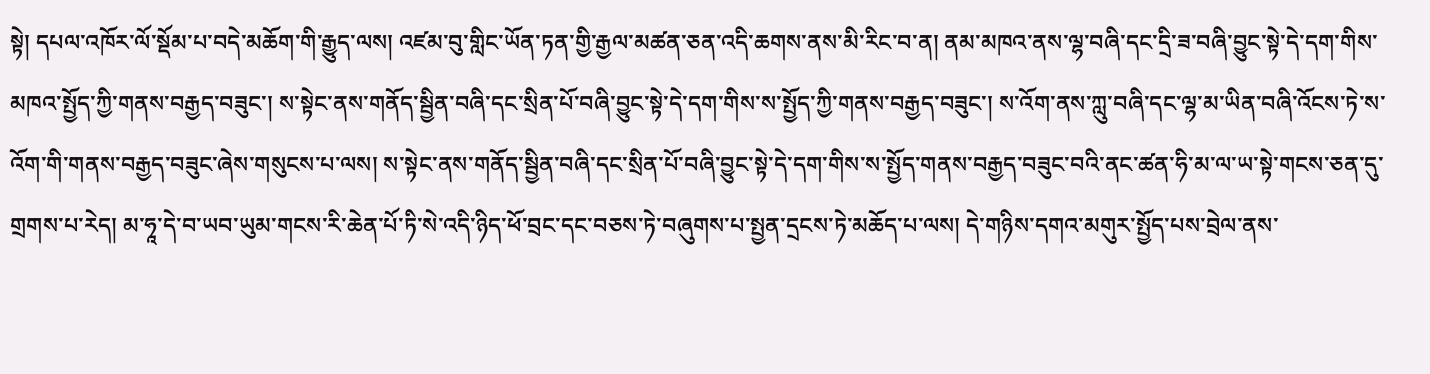སྟེ། དཔལ་འཁོར་ལོ་སྡོམ་པ་བདེ་མཆོག་གི་རྒྱུད་ལས། འཛམ་བུ་གླིང་ཡོན་ཏན་གྱི་རྒྱལ་མཚན་ཅན་འདི་ཆགས་ནས་མི་རིང་བ་ན། ནམ་མཁའ་ནས་ལྷ་བཞི་དང་དྲི་ཟ་བཞི་བྱུང་སྟེ་དེ་དག་གིས་མཁའ་སྤྱོད་ཀྱི་གནས་བརྒྱད་བཟུང་། ས་སྟེང་ནས་གནོད་སྦྱིན་བཞི་དང་སྲིན་པོ་བཞི་བྱུང་སྟེ་དེ་དག་གིས་ས་སྤྱོད་ཀྱི་གནས་བརྒྱད་བཟུང་། ས་འོག་ནས་ཀླུ་བཞི་དང་ལྷ་མ་ཡིན་བཞི་འོངས་ཏེ་ས་འོག་གི་གནས་བརྒྱད་བཟུང་ཞེས་གསུངས་པ་ལས། ས་སྟེང་ནས་གནོད་སྦྱིན་བཞི་དང་སྲིན་པོ་བཞི་བྱུང་སྟེ་དེ་དག་གིས་ས་སྤྱོད་གནས་བརྒྱད་བཟུང་བའི་ནང་ཚན་ཧི་མ་ལ་ཡ་སྟེ་གངས་ཅན་དུ་གྲགས་པ་རེད། མ་ཧཱ་དེ་བ་ཡབ་ཡུམ་གངས་རི་ཆེན་པོ་ཏི་སེ་འདི་ཉིད་ཕོ་བྲང་དང་བཅས་ཏེ་བཞུགས་པ་སྤྱན་དྲངས་ཏེ་མཆོད་པ་ལས། དེ་གཉིས་དགའ་མགུར་སྤྱོད་པས་བྲེལ་ནས་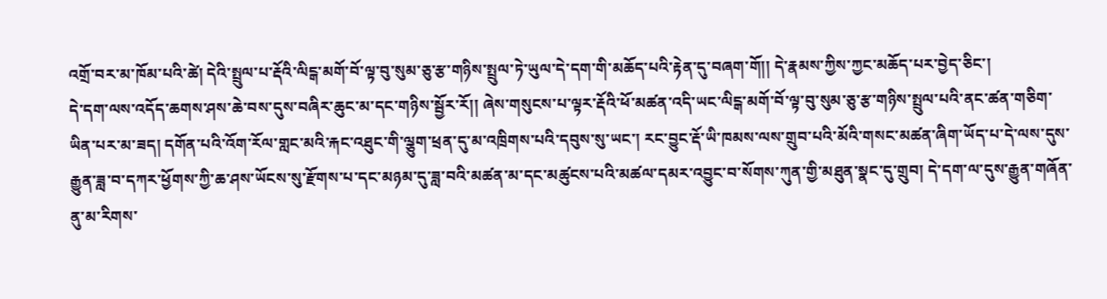འགྲོ་བར་མ་ཁོམ་པའི་ཚེ། དེའི་སྤྲུལ་པ་རྡོའི་ལིངྒ་མགོ་བོ་ལྟ་བུ་སུམ་ཅུ་རྩ་གཉིས་སྤྲུལ་ཏེ་ཡུལ་དེ་དག་གི་མཆོད་པའི་རྟེན་དུ་བཞག་གོ།། དེ་རྣམས་ཀྱིས་ཀྱང་མཆོད་པར་བྱེད་ཅིང་།
དེ་དག་ལས་འདོད་ཆགས་ཤས་ཆེ་བས་དུས་བཞིར་ཆུང་མ་དང་གཉིས་སྦྱོར་རོ།། ཞེས་གསུངས་པ་ལྟར་རྡོའི་ཕོ་མཚན་འདི་ཡང་ལིངྒ་མགོ་བོ་ལྟ་བུ་སུམ་ཅུ་རྩ་གཉིས་སྤྲུལ་པའི་ནང་ཚན་གཅིག་ཡིན་པར་མ་ཟད། དགོན་པའི་འོག་རོལ་གླང་མའི་རྐང་འཐུང་གི་ལྕུག་ཕྲན་དུ་མ་འཁྲིགས་པའི་དབུས་སུ་ཡང་། རང་བྱུང་རྡོ་ཡི་ཁམས་ལས་གྲུབ་པའི་མོའི་གསང་མཚན་ཞིག་ཡོད་པ་དེ་ལས་དུས་རྒྱུན་ཟླ་བ་དཀར་ཕྱོགས་ཀྱི་ཆ་ཤས་ཡོངས་སུ་རྫོགས་པ་དང་མཉམ་དུ་ཟླ་བའི་མཚན་མ་དང་མཚུངས་པའི་མཚལ་དམར་འབྱུང་བ་སོགས་ཀུན་གྱི་མཐུན་སྣང་དུ་གྲུབ། དེ་དག་ལ་དུས་རྒྱུན་གཞོན་ནུ་མ་རིགས་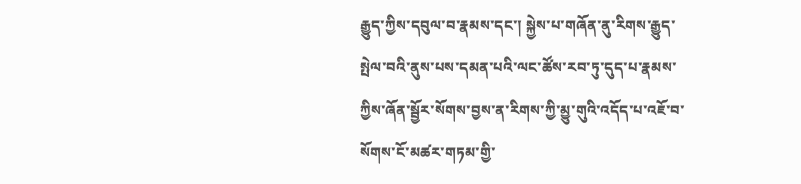རྒྱུད་ཀྱིས་དབུལ་བ་རྣམས་དང་། སྐྱེས་པ་གཞོན་ནུ་རིགས་རྒྱུད་སྤེལ་བའི་ནུས་པས་དམན་པའི་ལང་ཚོས་རབ་ཏུ་དུད་པ་རྣམས་ཀྱིས་ཞོན་སྦྱོར་སོགས་བྱས་ན་རིགས་ཀྱི་མྱུ་གུའི་འདོད་པ་འཇོ་བ་སོགས་ངོ་མཚར་གཏམ་གྱི་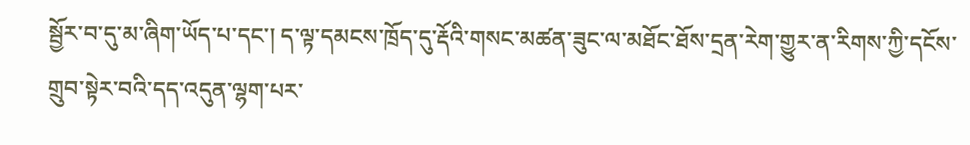སྦྱོར་བ་དུ་མ་ཞིག་ཡོད་པ་དང་། ད་ལྟ་དམངས་ཁྲོད་དུ་རྡོའི་གསང་མཚན་ཟུང་ལ་མཐོང་ཐོས་དྲན་རེག་གྱུར་ན་རིགས་ཀྱི་དངོས་གྲུབ་སྟེར་བའི་དད་འདུན་ལྷག་པར་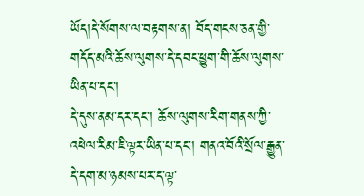ཡོད།དེ་སོགས་ལ་བརྟགས་ན། བོད་གངས་ཅན་གྱི་གདོད་མའི་ཆོས་ལུགས་དེ་དབང་ཕྱུག་གི་ཆོས་ལུགས་ཡིན་པ་དང་།
དེ་དུས་ནམ་དར་དང་། ཆོས་ལུགས་རིག་གནས་ཀྱི་འཕེལ་རིམ་ཇི་ལྟར་ཡིན་པ་དང་། གནའ་བོའི་སྲོལ་རྒྱུན་དེ་དག་མ་ཉམས་པར་ད་ལྟ་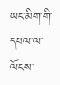ཡང་མིག་གི་དཔལ་ལ་ལོངས་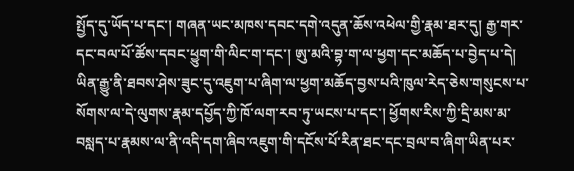སྤྱོད་དུ་ཡོད་པ་དང་། གཞན་ཡང་མཁས་དབང་དགེ་འདུན་ཆོས་འཕེལ་གྱི་རྣམ་ཐར་དུ། རྒྱ་གར་དང་བལ་པོ་ཚོས་དབང་ཕྱུག་གི་ལིང་ག་དང་། ཨུ་མའི་བྷ་ག་ལ་ཕྱག་དང་མཆོད་པ་བྱེད་པ་དེ། ཡིན་རྒྱུ་ནི་ཐབས་ཤེས་ཟུང་དུ་འཇུག་པ་ཞིག་ལ་ཕྱག་མཆོད་བྱས་པའི་ཁུལ་རེད་ཅེས་གསུངས་པ་སོགས་ལ་དེ་ལུགས་རྣམ་དཔྱོད་ཀྱི་ཁོ་ལག་རབ་ཏུ་ཡངས་པ་དང་། ཕྱོགས་རིས་ཀྱི་དྲི་མས་མ་བསླད་པ་རྣམས་ལ་ནི་འདི་དག་ཞིབ་འཇུག་གི་དངོས་པོ་རིན་ཐང་དང་བྲལ་བ་ཞིག་ཡིན་པར་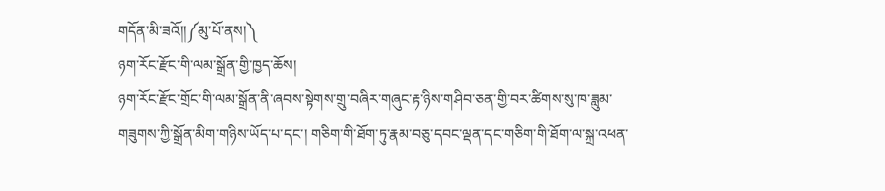གདོན་མི་ཟའོ།།༼མུ་པོ་ནས།༽
ཉག་རོང་རྫོང་གི་ལམ་སྒྲོན་གྱི་ཁྱད་ཆོས།
ཉག་རོང་རྫོང་གྲོང་གི་ལམ་སྒྲོན་ནི་ཞབས་སྟེགས་གྲུ་བཞིར་གཞུང་རྟ་ཉིས་གཤིབ་ཅན་གྱི་བར་ཚིགས་སུ་ཁ་ཟླུམ་གཟུགས་ཀྱི་སྒྲོན་མིག་གཉིས་ཡོད་པ་དང་། གཅིག་གི་ཐོག་ཏུ་རྣམ་བཅུ་དབང་ལྡན་དང་གཅིག་གི་ཐོག་ལ་སྐྲ་འཕན་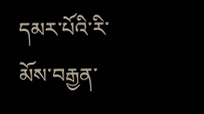དམར་པོའི་རི་མོས་བརྒྱན་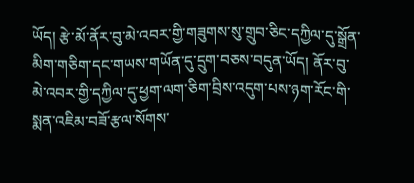ཡོད། རྩེ་མོ་ནོར་བུ་མེ་འབར་གྱི་གཟུགས་སུ་གྲུབ་ཅིང་དཀྱིལ་དུ་སྒྲོན་མིག་གཅིག་དང་གཡས་གཡོན་དུ་དྲུག་བཅས་བདུན་ཡོད། ནོར་བུ་མེ་འབར་གྱི་དཀྱིལ་དུ་ཕྱག་ལག་ཅིག་བྲིས་འདུག་པས་ཉག་རོང་གི་སྨན་འཇིམ་བཟོ་རྩལ་སོགས་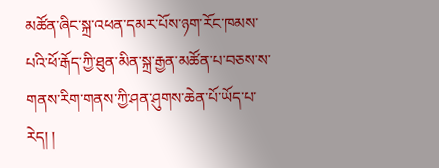མཚོན་ཞིང་སྐྲ་འཕན་དམར་པོས་ཉག་རོང་ཁམས་པའི་ཕོ་རྒོད་ཀྱི་ཐུན་མིན་སྐྲ་རྒྱན་མཚོན་པ་བཅས་ས་གནས་རིག་གནས་ཀྱི་ཤན་ཤུགས་ཆེན་པོ་ཡོད་པ་རེད། །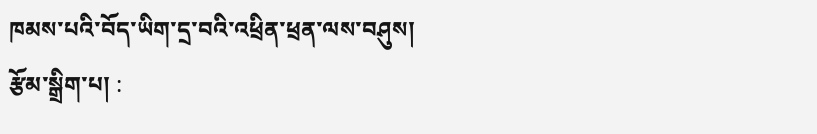ཁམས་པའི་བོད་ཡིག་དྲ་བའི་འཕྲིན་ཕྲན་ལས་བཤུས།
རྩོམ་སྒྲིག་པ། :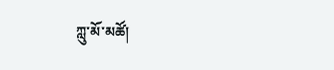ཀླུ་མོ་མཚོ།